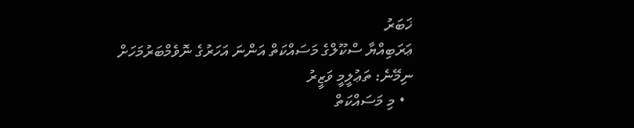ޚަބަރު
ޢަރަބިއްޔާ ސްކޫލްގެ މަސައްކަތް އަންނަ އަހަރުގެ ނޮވެމްބަރުމަހަށް ނިމޭނެ: ތަޢުލީމީ ވަޒީރު
  • މި މަސައްކަތް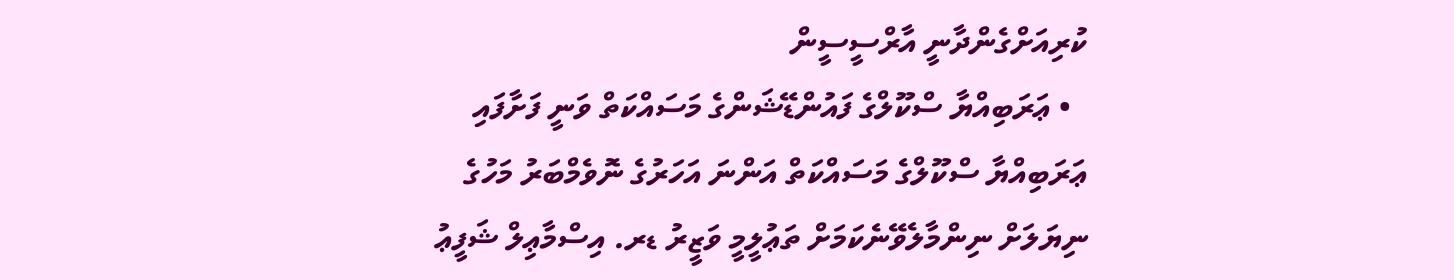ކުރިއަށްގެންދާނީ އާރްސީސީން
  • ޢަރަބިއްޔާ ސްކޫލްގެ ފައުންޑޭޝަންގެ މަސައްކަތް ވަނީ ފަށާފައި
ޢަރަބިއްޔާ ސްކޫލްގެ މަސައްކަތް އަންނަ އަހަރުގެ ނޮވެމްބަރު މަހުގެ ނިޔަލަށް ނިންމާލެވޭނެކަމަށް ތަޢުލީމީ ވަޒީރު ޑރ. އިސްމާޢިލް ޝަފީޢު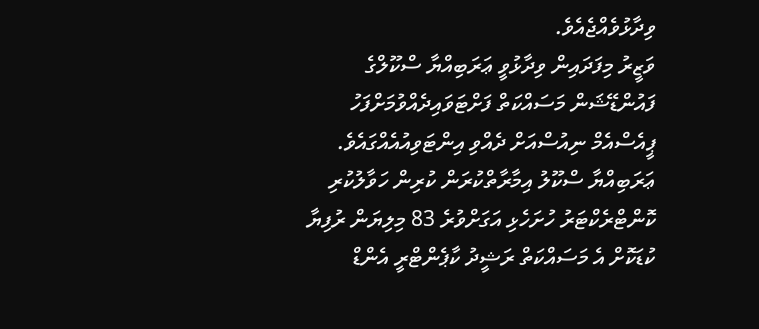ވިދާޅުވެއްޖެއެވެ.
ވަޒީރު މިފަދައިން ވިދާޅުވީ ޢަރަބިއްޔާ ސްކޫލްގެ ފައުންޑޭޝަން މަސައްކަތް ފަށްޓަވައިދެއްވުމަށްފަހު ޕީއެސްއެމް ނިއުސްއަށް ދެއްވި އިންޓަވިއުއެއްގައެވެ.
ޢަރަބިއްޔާ ސްކޫލު އިމާރާތްކުރަން ކުރިން ހަވާލުކުރި ކޮންޓްރެކްޓަރު ހުށަހެޅި އަގަށްވުރެ 83 މިލިޔަން ރުފިޔާ ކުޑަކޮށް އެ މަސައްކަތް ރަޝީދު ކާޕެންޓްރީ އެންޑް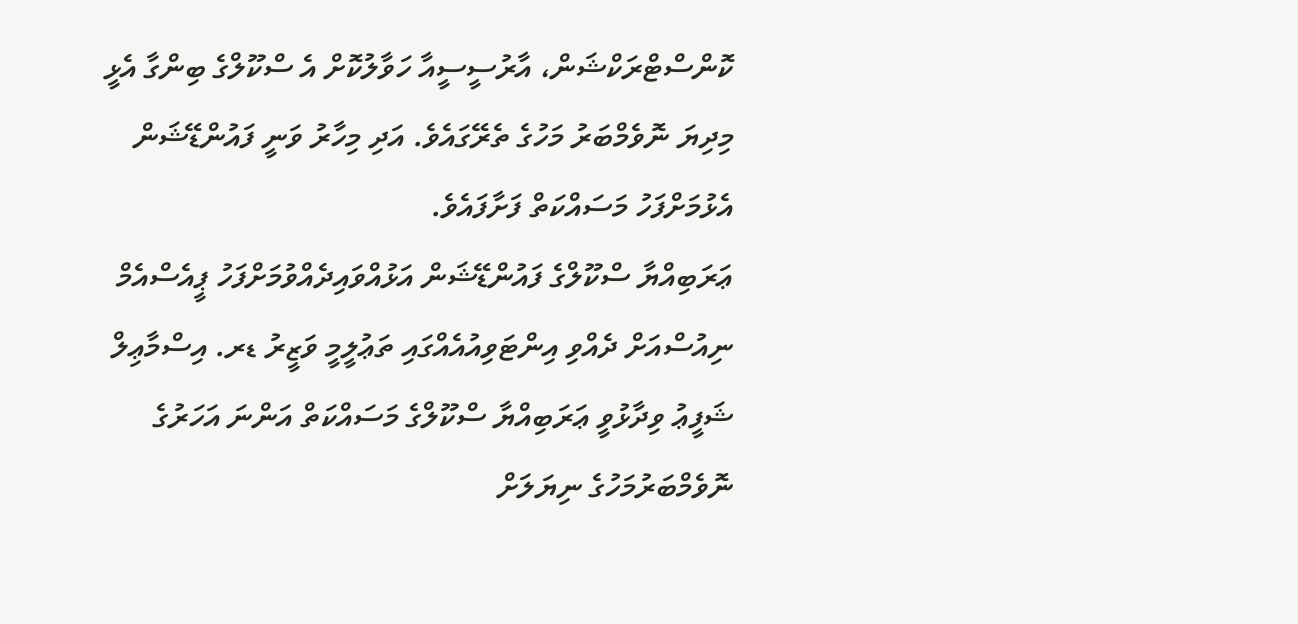ކޮންސްޓްރަކްޝަން، އާރުސީސީއާ ހަވާލުކޮށް އެ ސްކޫލްގެ ބިންގާ އެޅީ މިދިޔަ ނޮވެމްބަރު މަހުގެ ތެރޭގައެވެ. އަދި މިހާރު ވަނީ ފައުންޑޭޝަން އެޅުމަށްފަހު މަސައްކަތް ފަށާފައެވެ.
ޢަރަބިއްޔާ ސްކޫލްގެ ފައުންޑޭޝަން އަޅުއްވައިދެއްވުމަށްފަހު ޕީއެސްއެމް ނިއުސްއަށް ދެއްވި އިންޓަވިއުއެއްގައި ތަޢުލީމީ ވަޒީރު ޑރ. އިސްމާޢިލް ޝަފީޢު ވިދާޅުވީ ޢަރަބިއްޔާ ސްކޫލްގެ މަސައްކަތް އަންނަ އަހަރުގެ ނޮވެމްބަރުމަހުގެ ނިޔަލަށް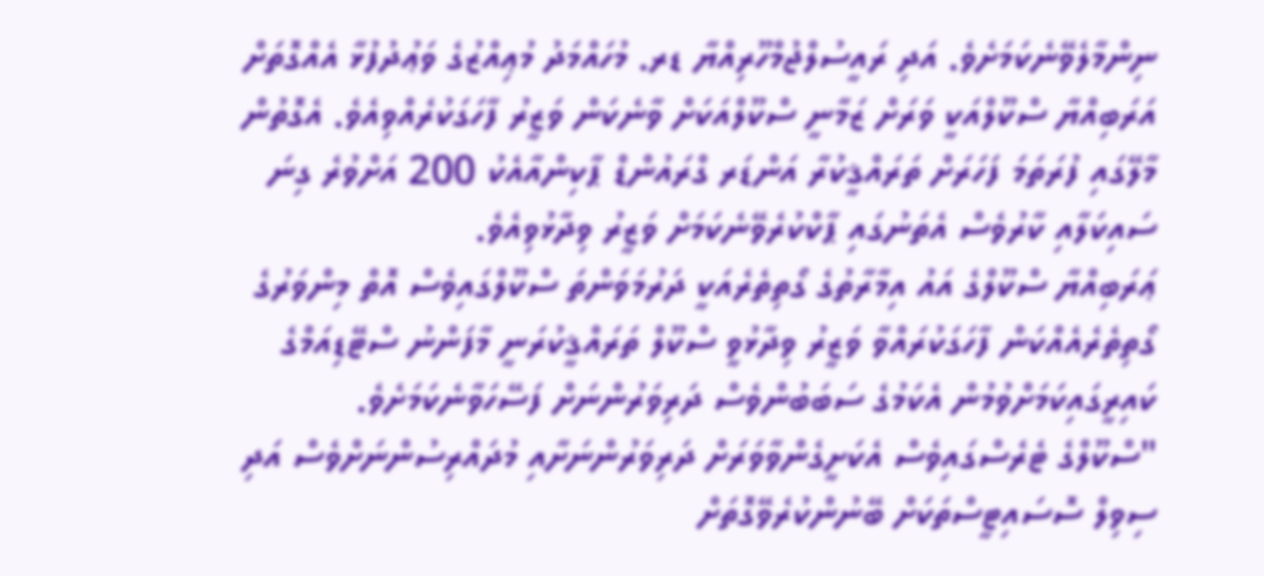ނިންމާލެވޭނެކަމަށެވެ. އަދި ރައީސުލްޖުމްހޫރިއްޔާ ޑރ. މުހައްމަދު މުޢިއްޒުގެ ވަޢުދުފުޅާ އެއްގޮތަށް އަރަބިއްޔާ ސްކޫލްއަކީ ވަރަށް ޒަމާނީ ސްކޫލްއަކަށް ވާނެކަން ވަޒީރު ފާހަގަކުރެއްވިއެވެ. އެގޮތުން މާލޭގައި ފުރަތަމަ ފަހަރަށް ތަރައްޤީކުރާ އަންޑަރ ގްރައުންޑް ޕާކިންއާއެކު 200 އަށްވުރެ ގިނަ ސައިކަލާއި ކާރުވެސް އެތަނުގައި ޕާކްކުރެވޭނެކަމަށް ވަޒީރު ވިދާޅުވިއެވެ.
ޢަރަބިއްޔާ ސްކޫލްގެ އައު އިމާރާތުގެ ގޯތިތެރެއަކީ ދަރުމަވަންތަ ސްކޫލްގައިވެސް އޮތް މިންވަރުގެ ގޯތިތެރެއެއްކަން ފާހަގަކުރައްވާ ވަޒީރު ވިދާޅުވީ ސްކޫލް ތަރައްޤީކުރަނީ މާފަންނު ސްޓޭޑިއަމްގެ ކައިރީގައިކަމަށްވުމުން އެކަމުގެ ސަބަބުންވެސް ދަރިވަރުންނަށް ފަސޭހަވާނެކަމަށެވެ.
"ސްކޫލްގެ ޓެރެސްގައިވެސް އެކަށީގެންވާވަރަށް ދަރިވަރުންނަށާއި މުދައްރިސުންނަށްވެސް އަދި ސިވިލް ސޮސައިޓީސްތަކަށް ބޭނުންކުރެވޭގޮތަށް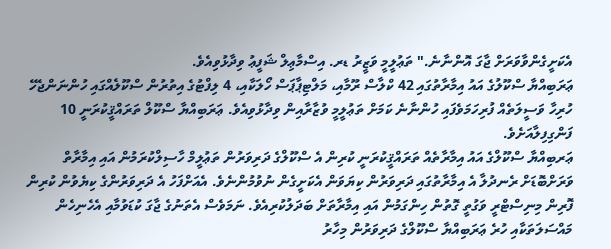އެކަށީގެންވާވަރަށް ޖާގަ އޮންނާނެ." ތަޢުލީމީ ވަޒީރު ޑރ. އިސްމާޢިލް ޝަފީޢު ވިދާޅުވިއެވެ.
ޢަރަބިއްޔާ ސްކޫލުގެ އައު އިމާރާތުގައި 42 ކްލާސް ރޫމާއި، މަލްޓިޕާޕަސް ހޯލަކާއި، 4 ލިފްޓުގެ އިތުރުން ސްކޫލެއްގައި ހުންނަންޖެހޭ ހުރިހާ ވަސީލަތެއް ފުރިހަމަވެފައި ހުންނާނެ ކަމަށް ތަޢުލީމީ ވުޒާރާއިން ވިދާޅުވިއެވެ. ޢަރަބިއްޔާ ސްކޫލް ތަރައްޤީކުރަނީ 10 ފަންގިފިލާއަށެވެ.
ޢަރބިއްޔާ ސްކޫލްގެ އައު އިމާރާތެއް ތަރައްޤީކުރަނީ ކުރިން އެ ސްކޫލްގެ ދަރިވަރުން ތަޢުލީމް ހާސިލްކުރަމުން އައި އިމާރާތް ވަރަށްބޮޑަށް ރެނދުލާ އެ އިމާރާތުގައި ދަރިވަރުން ކިޔަވަން އެކަށީގެން ނުވުމުންނެވެ. އެއަށްފަހު އެ ދަރިވަރުންގެ ކިޔެވުން ކުރިން ފޮރިން މިނިސްޓްރީ ވަގުތީ ގޮތުން ހިންގަމުން އައި އިމާރާތަށް ބަދަލުކުރިއެވެ. ނަމަވެސް އެތަނުގެ ޖާގަ ކުޑަވުމާއި އެހެނިހެން މައްސަލަތަކާއި ހުރެ ޢަރަބިއްޔާ ސްކޫލްގެ ދަރިވަރުން މިހާރު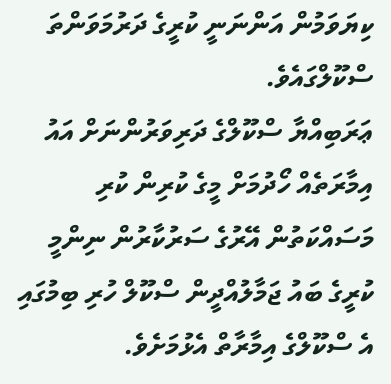ކިޔަވަމުން އަންނަނީ ކުރީގެ ދަރުމަވަންތަ ސްކޫލްގައެވެ.
ޢަރަބިއްޔާ ސްކޫލްގެ ދަރިވަރުންނަށް އައު އިމާރަތެއް ހޯދުމަށް މީގެ ކުރިން ކުރި މަސައްކަތުން އޭރުގެ ސަރުކާރުން ނިންމީ ކުރީގެ ބައު ޖަމާލުއްދީން ސްކޫލް ހުރި ބިމުގައި އެ ސްކޫލްގެ އިމާރާތް އެޅުމަށެވެ.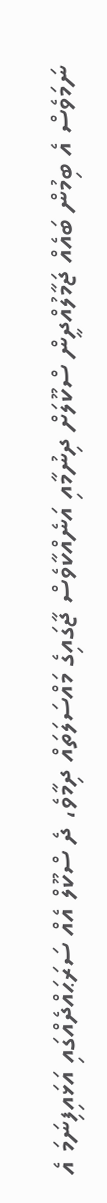ނަމަވެސް އެ ބިމުން ބައެއް ޖަމާލުއްދީން ސްކޫލަށް ދިނުމާއި އަނެއްކާވެސް ޖާގައިގެ މައްސަލަތައް ދިމާވެ، ދެ ސްކޫލް އެއް ސަރަޙައްދެއްގައި އަޅައިފިނަމަ އެ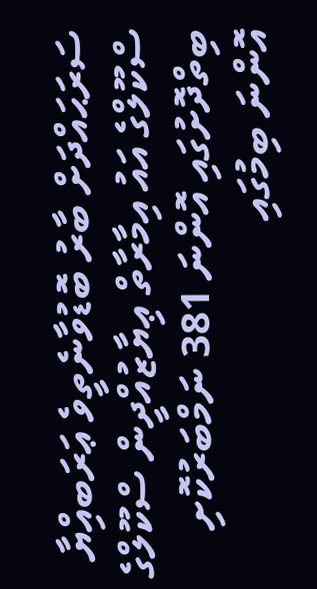ސަރަޙައްދަށް ބާރު ބޮޑުވާނެތީވެ ޢަރަބއްިޔާ ސްކޫލްގެ އައު އިމާރާތް ޢިޔާޒުއްދީން ސްކޫލްގެ ބިތްދޮށުގައި އޮންނަ 381 ނަމްބަރުކޮށި އޮންނަ ބިމުގައި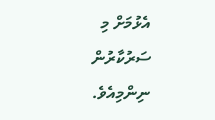އެޅުމަށް މި ސަރުކާރުން ނިންމިއެވެ.